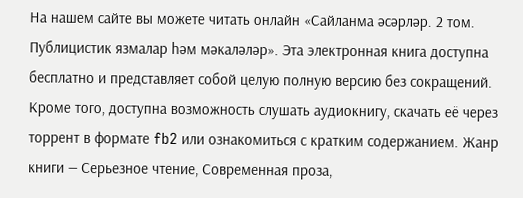На нашем сайте вы можете читать онлайн «Сайланма әсәрләр. 2 том. Публицистик язмалар һәм мәкаләләр». Эта электронная книга доступна бесплатно и представляет собой целую полную версию без сокращений. Кроме того, доступна возможность слушать аудиокнигу, скачать её через торрент в формате fb2 или ознакомиться с кратким содержанием. Жанр книги — Серьезное чтение, Современная проза,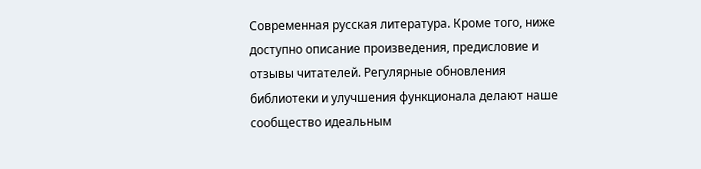Современная русская литература. Кроме того, ниже доступно описание произведения, предисловие и отзывы читателей. Регулярные обновления библиотеки и улучшения функционала делают наше сообщество идеальным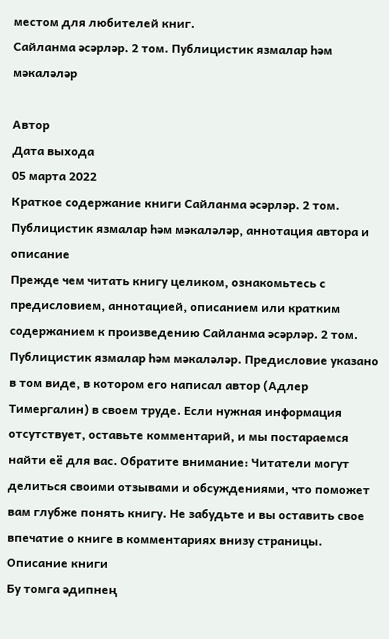местом для любителей книг.
Сайланма әсәрләр. 2 том. Публицистик язмалар һәм мәкаләләр

Автор
Дата выхода
05 марта 2022
Краткое содержание книги Сайланма әсәрләр. 2 том. Публицистик язмалар һәм мәкаләләр, аннотация автора и описание
Прежде чем читать книгу целиком, ознакомьтесь с предисловием, аннотацией, описанием или кратким содержанием к произведению Сайланма әсәрләр. 2 том. Публицистик язмалар һәм мәкаләләр. Предисловие указано в том виде, в котором его написал автор (Адлер Тимергалин) в своем труде. Если нужная информация отсутствует, оставьте комментарий, и мы постараемся найти её для вас. Обратите внимание: Читатели могут делиться своими отзывами и обсуждениями, что поможет вам глубже понять книгу. Не забудьте и вы оставить свое впечатие о книге в комментариях внизу страницы.
Описание книги
Бу томга әдипнең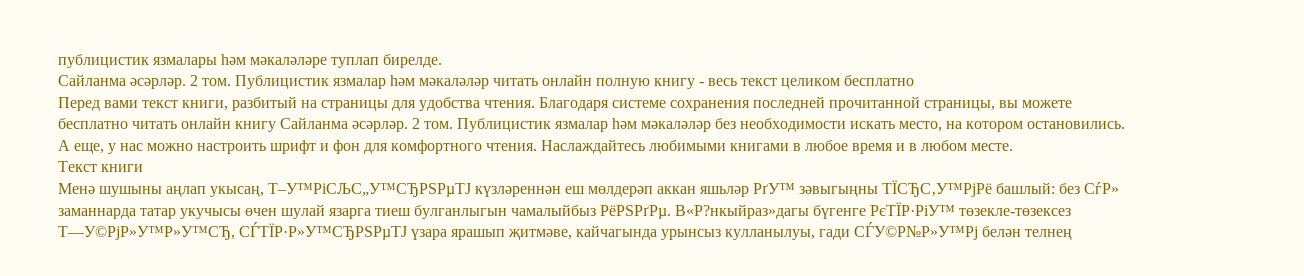публицистик язмалары һәм мәкаләләре туплап бирелде.
Сайланма әсәрләр. 2 том. Публицистик язмалар һәм мәкаләләр читать онлайн полную книгу - весь текст целиком бесплатно
Перед вами текст книги, разбитый на страницы для удобства чтения. Благодаря системе сохранения последней прочитанной страницы, вы можете бесплатно читать онлайн книгу Сайланма әсәрләр. 2 том. Публицистик язмалар һәм мәкаләләр без необходимости искать место, на котором остановились. А еще, у нас можно настроить шрифт и фон для комфортного чтения. Наслаждайтесь любимыми книгами в любое время и в любом месте.
Текст книги
Менә шушыны аңлап укысаң, Т–У™РіСЉС„У™СЂРЅРµТЈ күзләреннән еш мөлдерәп аккан яшьләр РґУ™ зәвыгыңны ТЇСЂС‚У™РјРё башлый: без СѓР» заманнарда татар укучысы өчен шулай язарга тиеш булганлыгын чамалыйбыз РёРЅРґРµ. В«Р?нкыйраз»дагы бүгенге РєТЇР·РіУ™ төзекле-төзексез Т—У©РјР»У™Р»У™СЂ, СЃТЇР·Р»У™СЂРЅРµТЈ үзара ярашып җитмәве, кайчагында урынсыз кулланылуы, гади СЃУ©Р№Р»У™Рј белән телнең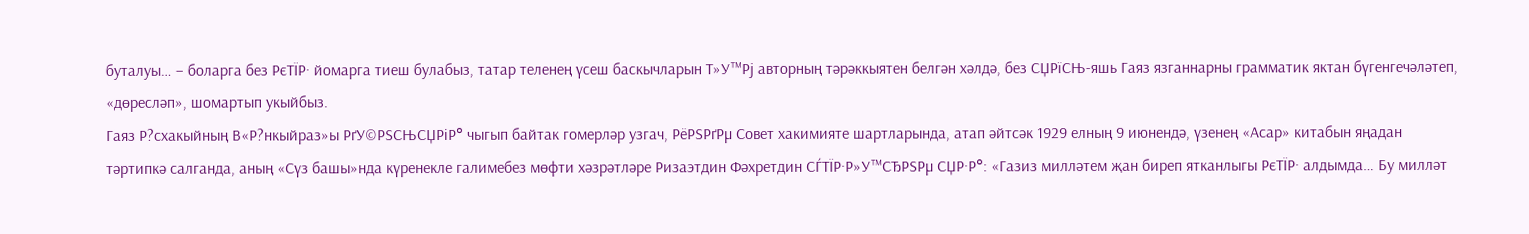буталуы… – боларга без РєТЇР· йомарга тиеш булабыз, татар теленең үсеш баскычларын Т»У™Рј авторның тәрәккыятен белгән хәлдә, без СЏРїСЊ-яшь Гаяз язганнарны грамматик яктан бүгенгечәләтеп, «дөресләп», шомартып укыйбыз.
Гаяз Р?схакыйның В«Р?нкыйраз»ы РґУ©РЅСЊСЏРіР° чыгып байтак гомерләр узгач, РёРЅРґРµ Совет хакимияте шартларында, атап әйтсәк 1929 елның 9 июнендә, үзенең «Асар» китабын яңадан тәртипкә салганда, аның «Сүз башы»нда күренекле галимебез мөфти хәзрәтләре Ризаэтдин Фәхретдин СЃТЇР·Р»У™СЂРЅРµ СЏР·Р°: «Газиз милләтем җан биреп ятканлыгы РєТЇР· алдымда… Бу милләт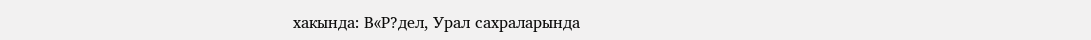хакында: В«Р?дел, Урал сахраларында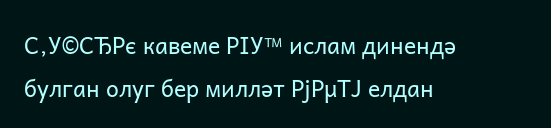С‚У©СЂРє кавеме РІУ™ ислам динендә булган олуг бер милләт РјРµТЈ елдан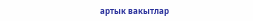артык вакытлар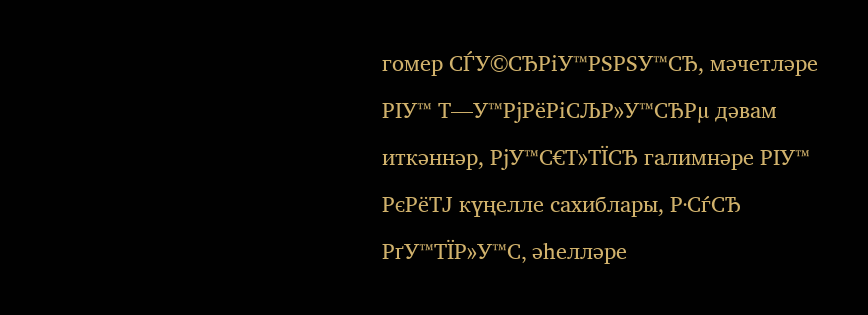гомер СЃУ©СЂРіУ™РЅРЅУ™СЂ, мәчетләре РІУ™ Т—У™РјРёРіСЉР»У™СЂРµ дәвам иткәннәр, РјУ™С€Т»ТЇСЂ галимнәре РІУ™ РєРёТЈ күңелле сахиблары, Р·СѓСЂ РґУ™ТЇР»У™С‚ әһелләре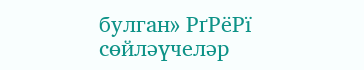булган» РґРёРї сөйләүчеләр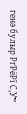генә булыр РґРёРї С‚У™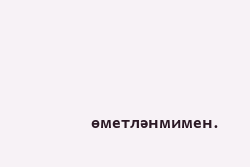өметләнмимен.